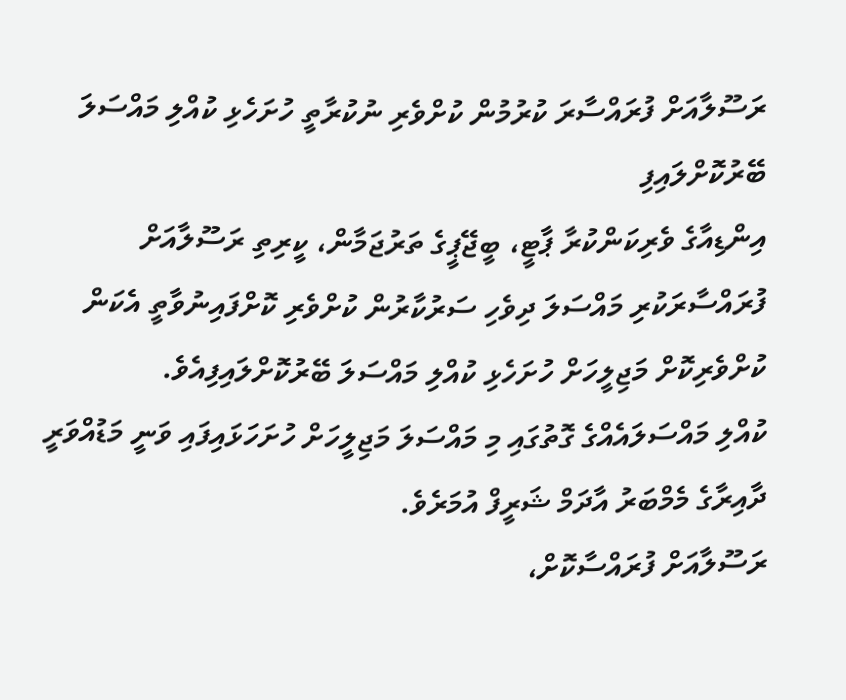ރަސޫލާއަށް ފުރައްސާރަ ކުރުމުން ކުށްވެރި ނުކުރާތީ ހުށަހެޅި ކުއްލި މައްސަލަ ބޭރުކޮށްލައިފި
އިންޑިއާގެ ވެރިކަންކުރާ ޕާޓީ، ބީޖޭޕީގެ ތަރުޖަމާން، ކީރިތި ރަސޫލާއަށް ފުރައްސާރަކުރި މައްސަލަ ދިވެހި ސަރުކާރުން ކުށްވެރި ކޮށްފައިނުވާތީ އެކަން ކުށްވެރިކޮށް މަޖިލީހަށް ހުށަހެޅި ކުއްލި މައްސަލަ ބޭރުކޮށްލައިފިއެވެ.
ކުއްލި މައްސަލައެއްގެ ގޮތުގައި މި މައްސަލަ މަޖިލީހަށް ހުށަހަޅައިފައި ވަނީ މަޑުއްވަރީ ދާއިރާގެ މެމްބަރު އާދަމް ޝަރީފް އުމަރެވެ.
ރަސޫލާއަށް ފުރައްސާކޮށް،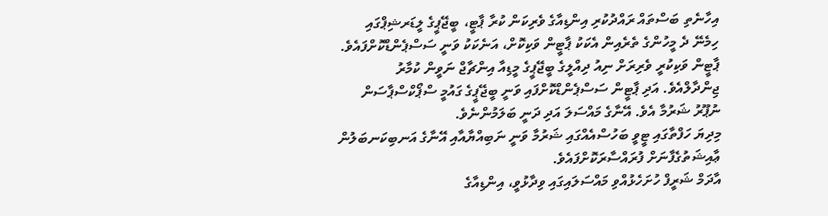އިހާނެތި ބަސްތައް ރައްދުކުރި އިންޑިއާގެ ވެރިކަން ކުރާ ޕާޓީ، ބީޖޭޕީގެ ލީޑަރޝިޕްގައި ހިމެނޭ ދެ މީހުންގެ ތެރެއިން އެކަކު ޕާޓީން ވަކިކޮށް، އަނެކަކު ވަނީ ސަސްޕެންޑްކޮށްފައެވެ.
ޕާޓީން ވަކިކުރީ ވެރިރަށް ނިއު ދިއްލީގެ ބީޖޭޕީގެ މީޑިއާ އިންޗާޖް ނަވީން ކުމާރު ޖިންދާލްއެވެ. އަދި ޕާޓީން ސަސްޕެންޑްކޮށްފައި ވަނީ ބީޖޭޕީގެ ގައުމީ ސްޕޯކްސްޕާސަން ނުޕޫރު ޝަރުމާ އެވެ. އޭނާގެ މައްސަލަ އަދި ދަނީ ބަލަމުންނެވެ.
މިދިޔަ ހަފްތާގައި ޓީވީ ބަހުސްއެއްގައި ޝަރުމާ ވަނީ ނަބިއްޔާއާއި އޭނާގެ އަނބިކަނބަލުން ޢާއިޝަތުގެފާނަށް ފުރައްސާރަކޮށްފައެވެ.
އާދަމް ޝަރީފް ހުށަހެޅުއްވި މައްސަލައިގައި ވިދާޅުވީ، އިންޑިއާގެ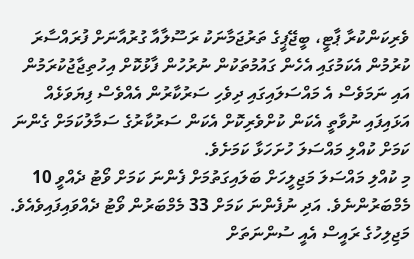ވެރިކަންކުރާ ޕާޓީ، ބީޖޭޕީގެ ތަރުޖަމާނަކު ރަސޫލާއާ ގުރުއާނަށް ފުރައްސާރަ ކުރުމުން އެކަމުގައި އެހެން ގައުމުތަކުން ނުރުހުން ފާޅުކޮށް އިހުތިޖާޖުކުރަމުން އައި ނަމަވެސް އެ މައްސަލައިގައި ދިވެހި ސަރުކާރުން އެއްވެސް ފިޔަވަޅެއް އަޅައިފައި ނުވާތީ އެކަން ކުށްވެރިކޮށް އެކަން ސަރުކާރުގެ ސަމާލުކަމަށް ގެންނަ ކަމަށް ކުއްލި މައްސަލަ ހުށަހަޅާ ކަމަށެވެ.
މި ކުއްލި މައްސަލަ މަޖިލީހަށް ބަލައިގަތުމަށް ފެންނަ ކަމަށް ވޯޓު ދެއްވީ 10 މެމްބަރުންނެވެ. އަދި ނުފެންނަ ކަމަށް 33 މެމްބަރުން ވޯޓު ދެއްވައިފައިވެއެވެ.
މަޖިލިހުގެ ރައީސް އެއީ ސުންނަތަށް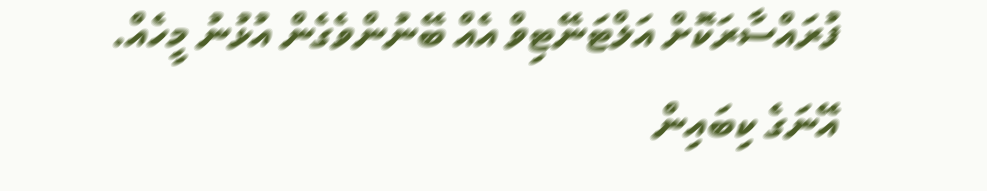ފުރައްސާރަކޮށް އަލްޓަނޭޓިވް އެއް ބޭނުންވެގެން އުޅުނު މީހެއް. އޭނަގެ ކިބައިން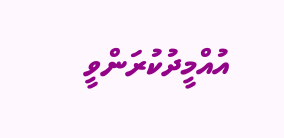އުއްމީދުކުރަންވީ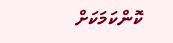ކޮންކަމަކަށް